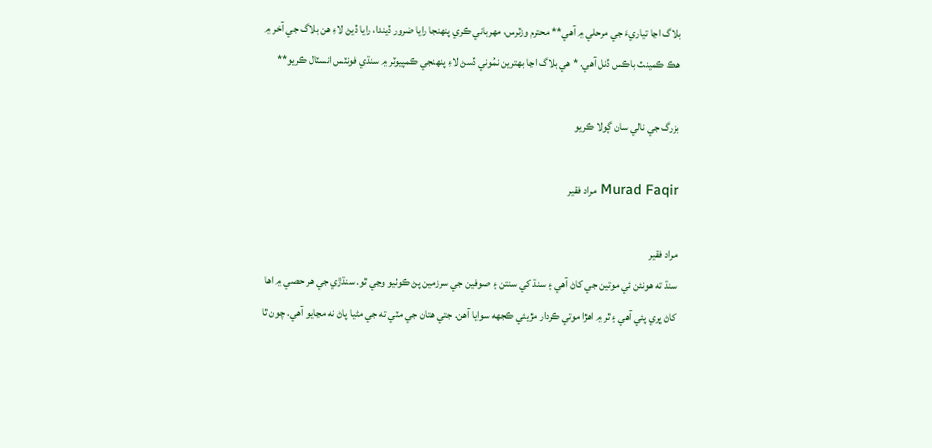بلاگ اڃا تياريءَ جي مرحلي ۾ آهي** محترم وزٽرس، مهرباني ڪري پنهنجا رايا ضرور ڏيندا، رايا ڏيڻ لاءِ هن بلاگ جي آخر ۾ هڪ ڪمينٽ باڪس ڏنل آهي. * هي بلاگ اڃا بهترين نمُوني ڏسڻ لاءِ پنهنجي ڪمپيوٽر ۾ سنڌي فونٽس انسٽال ڪريو**

بزرگ جي نالي سان ڳولا ڪريو

Murad Faqir مراد فقير

مراد فقير
سنڌ ته هونئن ئي موتين جي کاڻ آهي ۽ سنڌ کي سنتن ۽ صوفين جي سرزمين پڻ ڪوٺيو وڃي ٿو. سنڌڙي جي هر حصي ۾ اها کاڻ ڀري پئي آهي ۽ ٿر ۾ اهڙا موتي ڪردار مڙيئي ڪجهه سوايا آهن. جتي هتان جي مٽي ته جي مڻيا پاڻ نه مڃايو آهي. چون ٿا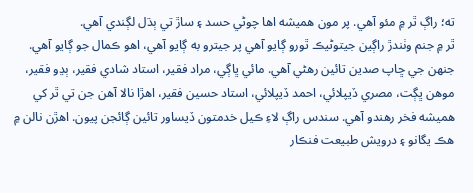ته؛ راڳ ٿر ۾ مئو آهي. پر مون هميشه اها چوڻي حسد ۽ ساڙ تي ٻڌل لڳندي آهي.
ٿر ۾ جنم وٺندڙ راڳين جيتوڻيڪ ٿورو ڳايو آهي پر جيترو به ڳايو آهي، اهو ڪمال جو ڳايو آهي. جنهن جي ڇاپ صدين تائين رهڻي آهي. مائي ڀاڳي، مراد فقير، استاد شادي فقير، ٻڍو فقير، موهن ڀڳت، مصري ڏيپلائي، احمد ڏيپلائي، استاد حسين فقير، اهڙا نالا آهن جن تي ٿر کي هميشه فخر رهندو آهي. سندس راڳ لاءِ ڪيل خدمتون ڏيساور تائين ڳائجن پيون. اهڙن نالن ۾ هڪ يگانو ۽ درويش طبيعت فنڪار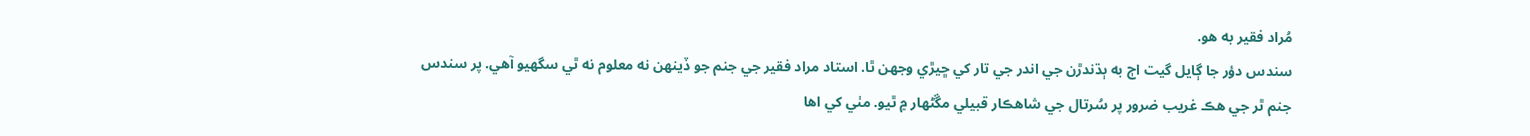مُراد فقير به هو.
سندس دؤر جا ڳايل گيت اڄ به ٻڌندڙن جي اندر جي تار کي ڇيڙي وجهن ٿا. استاد مراد فقير جي جنم جو ڏينهن نه معلوم نه ٿي سگهيو آهي. پر سندس جنم ٿر جي هڪ غريب ضرور پر سُرتال جي شاهڪار قبيلي مڱڻهار ۾ ٿيو. مٺي کي اها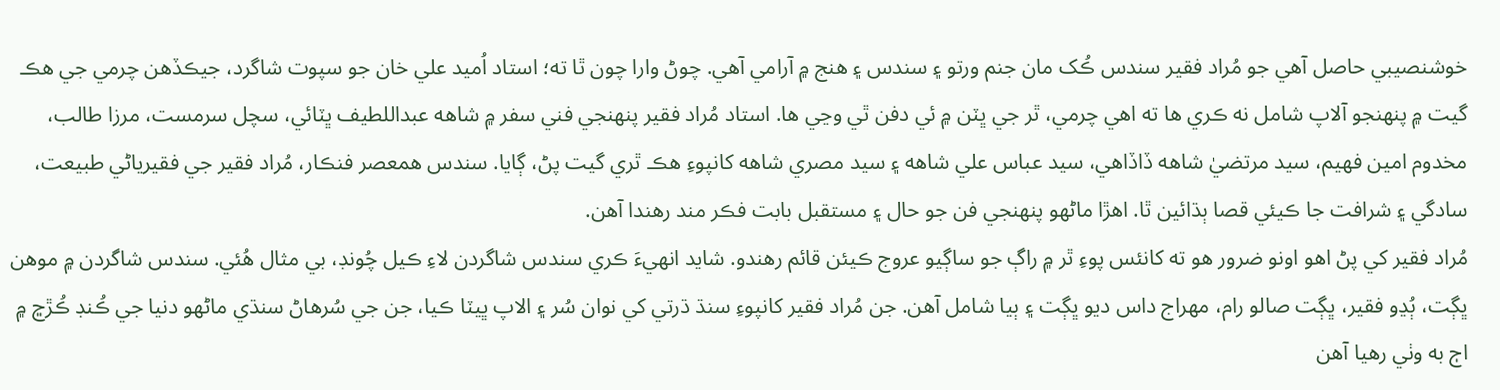خوشنصيبي حاصل آهي جو مُراد فقير سندس ڪُک مان جنم ورتو ۽ سندس ۽ هنج ۾ آرامي آهي. چوڻ وارا چون ٿا ته؛ استاد اُميد علي خان جو سپوت شاگرد، جيڪڏهن چرمي جي هڪ گيت ۾ پنهنجو آلاپ شامل نه ڪري ها ته اهي چرمي، ٿر جي ڀٽن ۾ ئي دفن ٿي وڃي ها. استاد مُراد فقير پنهنجي فني سفر ۾ شاهه عبداللطيف ڀٽائي، سچل سرمست، مرزا طالب، مخدوم امين فهيم، سيد مرتضيٰ شاهه ڏاڏاهي، سيد عباس علي شاهه ۽ سيد مصري شاهه کانپوءِ هڪ ٿري گيت پڻ، ڳايا. سندس همعصر فنڪار، مُراد فقير جي فقيرياڻي طبيعت، سادگي ۽ شرافت جا ڪيئي قصا ٻڌائين ٿا. اهڙا ماڻهو پنهنجي فن جو حال ۽ مستقبل بابت فڪر مند رهندا آهن.
مُراد فقير کي پڻ اهو اونو ضرور هو ته کانئس پوءِ ٿر ۾ راڳ جو ساڳيو عروج ڪيئن قائم رهندو. شايد انهيءَ ڪري سندس شاگردن لاءِ ڪيل چُونڊ، بي مثال هُئي. سندس شاگردن ۾ موهن ڀڳت، ٻُڍو فقير، ڀڳت صالو رام، مهراج داس ديو ڀڳت ۽ ٻيا شامل آهن. جن مُراد فقير کانپوءِ سنڌ ڌرتي کي نوان سُر ۽ الاپ ڀيٽا ڪيا، جن جي سُرهاڻ سنڌي ماڻهو دنيا جي ڪُنڊ ڪُڙڇ ۾ اڄ به وٺي رهيا آهن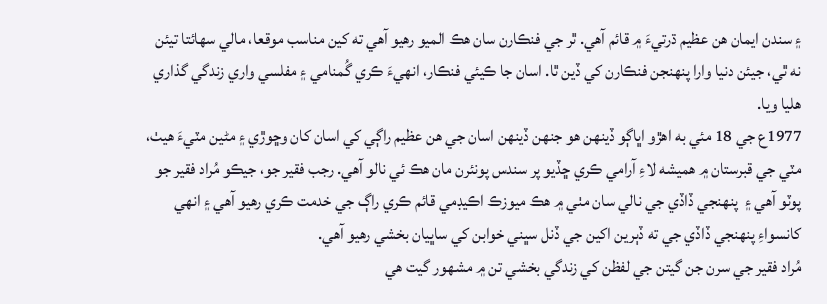۽ سندن ايمان هن عظيم ڌرتيءَ ۾ قائم آهي. ٿر جي فنڪارن سان هڪ الميو رهيو آهي ته کين مناسب موقعا، مالي سهائتا تيئن نه ٿي، جيئن دنيا وارا پنهنجن فنڪارن کي ڏين ٿا. اسان جا ڪيئي فنڪار، انهيءَ ڪري گُمنامي ۽ مفلسي واري زندگي گذاري هليا ويا.
1977ع جي 18 مئي به اهڙو اڀاڳو ڏينهن هو جنهن ڏينهن اسان جي هن عظيم راڳي کي اسان کان وڇوڙي ۽ مڻين مٽيءَ هيٺ، مٽي جي قبرستان ۾ هميشه لاءِ آرامي ڪري ڇڏيو پر سندس پونئرن مان هڪ ئي نالو آهي. رجب فقير جو، جيڪو مُراد فقير جو پوٽو آهي ۽  پنهنجي ڏاڏي جي نالي سان مٺي ۾ هڪ ميوزڪ اڪيڊمي قائم ڪري راڳ جي خدمت ڪري رهيو آهي ۽ انهي کانسواءِ پنهنجي ڏاڏي جي ته ڏٻرين اکين جي ڏنل سڀني خوابن کي ساڀيان بخشي رهيو آهي.
مُراد فقير جي سرن جن گيتن جي لفظن کي زندگي بخشي تن ۾ مشهور گيت هي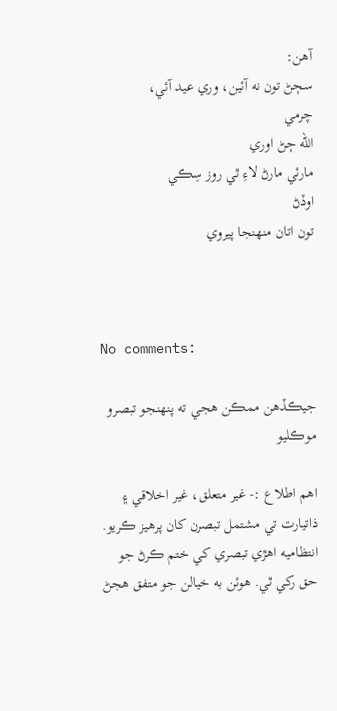آهن:
سڄڻ تون نه آئين، وري عيد آئي،
چرمي
الله ڄڻ اوري
مارئي مارڻ لاءِ ٿي روز سِڪي
اوڏڻ
تون اتان منهنجا پيروي



No comments:

جيڪڏهن ممڪن هجي ته پنهنجو تبصرو موڪليو

اهم اطلاع :- غير متعلق، غير اخلاقي ۽ ذاتيارت تي مشتمل تبصرن کان پرهيز ڪريو. انتظاميه اهڙي تبصري کي ختم ڪرڻ جو حق رکي ٿي. هوئن به خيالن جو متفق هجڻ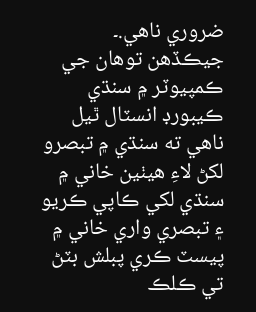ضروري ناهي.۔ جيڪڏهن توهان جي ڪمپيوٽر ۾ سنڌي ڪيبورڊ انسٽال ٿيل ناهي ته سنڌي ۾ تبصرو لکڻ لاءِ هيٺين خاني ۾ سنڌي لکي ڪاپي ڪريو ۽ تبصري واري خاني ۾ پيسٽ ڪري پبلش بٽڻ تي ڪلڪ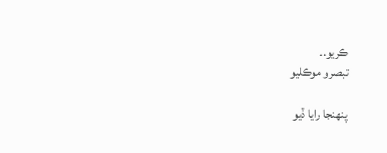ڪريو.۔
تبصرو موڪليو

پنهنجا رايا ڏيو